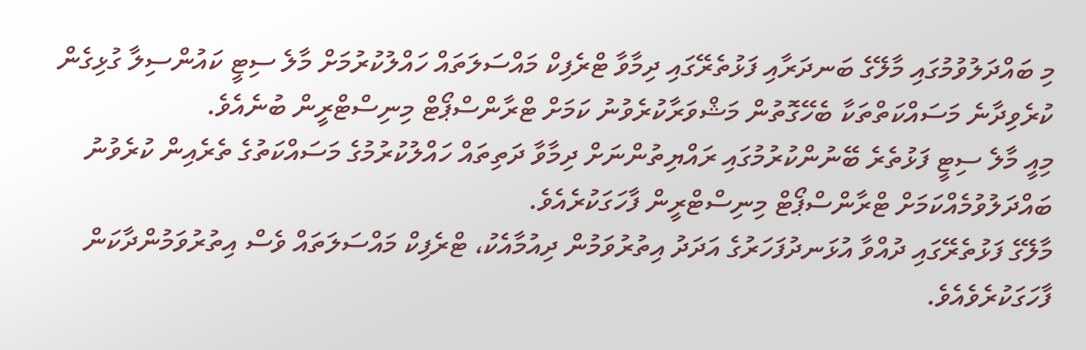މި ބައްދަލުވުމުގައި މާލޭގެ ބަނދަރާއި ފަޅުތެރޭގައި ދިމާވާ ޓްރެފިކް މައްސަލަތައް ހައްލުކުރުމަށް މާލެ ސިޓީ ކައުންސިލާ ގުޅިގެން ކުރެވިދާނެ މަސައްކަތްތަކާ ބެހޭގޮތުން މަޝްވަރާކުރެވުނު ކަމަށް ޓްރާންސްޕޯޓް މިނިސްޓްރީން ބުނެއެވެ.
މިއީ މާލެ ސިޓީ ފަޅުތެރެ ބޭނުންކުރުމުގައި ރައްޔިތުންނަށް ދިމާވާ ދަތިތައް ހައްލުކުރުމުގެ މަސައްކަތުގެ ތެރެއިން ކުރެވުނު ބައްދަލުވުމެއްކަމަށް ޓްރާންސްޕޯޓް މިނިސްޓްރީން ފާހަގަކުރެއެވެ.
މާލޭގެ ފަޅުތެރޭގައި ދުއްވާ އުޅަނދުފަހަރުގެ އަދަދު އިތުރުވަމުން ދިއުމާއެކު، ޓްރެފިކް މައްސަލަތައް ވެސް އިތުރުވަމުންދާކަން ފާހަގަކުރެވެއެވެ.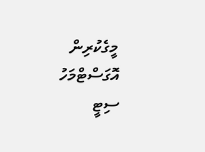މީގެކުރިން އޮގަސްޓްމަހު ސިޓީ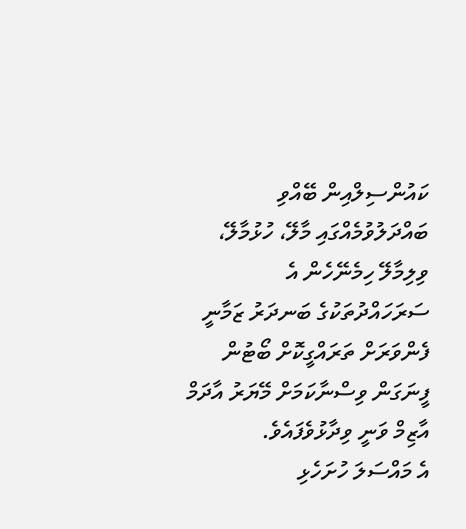ކައުންސިލްއިން ބޭއްވި ބައްދަލުވުމެއްގައި މާލޭ، ހުޅުމާލޭ، ވިލިމާލޭ ހިމެނޭހެން އެ ސަރަހައްދުތަކުގެ ބަނދަރު ޒަމާނީ ފެންވަރަށް ތަރައްގީކޮށް ބޯޓުން ފީނަގަން ވިސްނާކަމަށް މޭޔަރު އާދަމް އާޒިމް ވަނީ ވިދާޅުވެފައެވެ.
އެ މައްސަލަ ހުށަހެޅި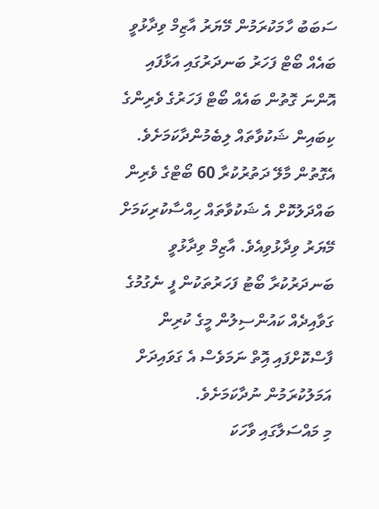ސަބަބު ހާމަކުރަމުން މޭޔަރު އާޒިމް ވިދާޅުވީ ބައެއް ބޯޓް ފަހަރު ބަނދަރުގައި އަޅާފައި އޮންނަ ގޮތުން ބައެއް ބޯޓް ފަހަރުގެ ވެރިންގެ ކިބައިން ޝަކުވާތައް ލިބެމުންދާކަމަށެވެ. އެގޮތުން މާލޭ ދަތުރުކުރާ 60 ބޯޓްގެ ވެރިން ބައްދަލުކޮށް އެ ޝަކުވާތައް ހިއްސާކުރިކަމަށް މޭޔަރު ވިދާޅުވިއެވެ. އާޒިމް ވިދާޅުވީ ބަނދަރުކުރާ ބޯޓު ފަހަރުތަކުން ފީ ނެގުމުގެ ގަވާއިދެއް ކައުންސިލުން މީގެ ކުރިން ފާސްކޮށްފައި އިޮތް ނަމަވެސް އެ ގަވައިދަށް އަމަލުކުރަމުން ނުދާކަމަށެވެ.
މި މައްސަލާގައި ވާހަކަ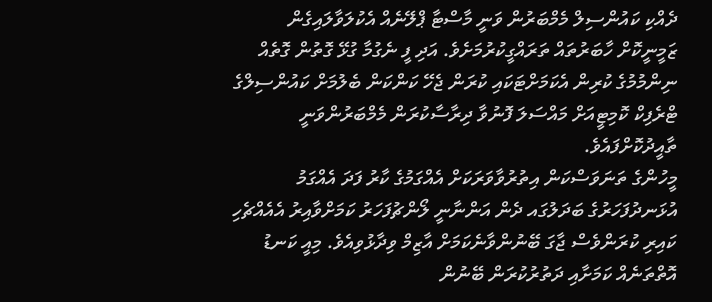ދެއްކި ކައުންސިލް މެމްބަރުން ވަނީ މާސްޓާ ޕްލޭނެއް އެކުލަވާލައިގެން ޒަމީނީކޮށް ހާބަރުތައް ތަރައްގީކުރުމަށެވެ. އަދި ފީ ނެގުމާ ގުޅޭ ގޮތުން ގޮތެއް ނިންމުމުގެ ކުރިން އެކަމަށްޓަކައި ކުރަން ޖެހޭ ކަންކަން ބެލުމަށް ކައުންސިލްގެ ޓްރެފިކް ކޮމިޓީއަށް މައްސަލަ ފޮނުވާ ދިރާސާކުރަން މެމްބަރުންވަނީ ތާއީދުކޮށްފައެވެ.
މީހުންގެ ތަނަވަސްކަން އިތުރުވާވަރަކަށް އެއްގަމުގެ ކާރު ފަދަ އެއްގަމު އުޅަނދުފަހަރުގެ ބަދަލުގައ ދެން އަންނާނީ ލޯންޗުފަހަރު ކަމަށްވާއިރު އެއެއްޗެހި ކައިރި ކުރަންވެސް ޖާގަ ބޭނުންވާނެކަމަށް އާޒިމް ވިދާޅުވިއެވެ. މިއީ ކަނޑު އޮތްތަނެއް ކަމަށާއި ދަތުރުކުރަން ބޭނުން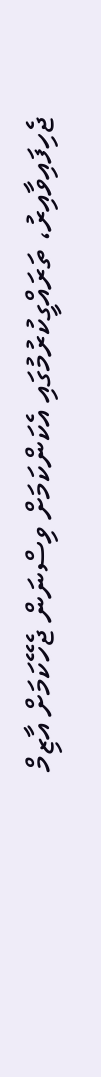ޖެހިފައިވާއިރު، ތަރައްގީކުރުމުގައި އެކަންކަމަށް ވިސްނަން ޖެހޭކަމަށް އާޒިމް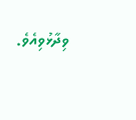ވިދާޅުވިއެވެ.